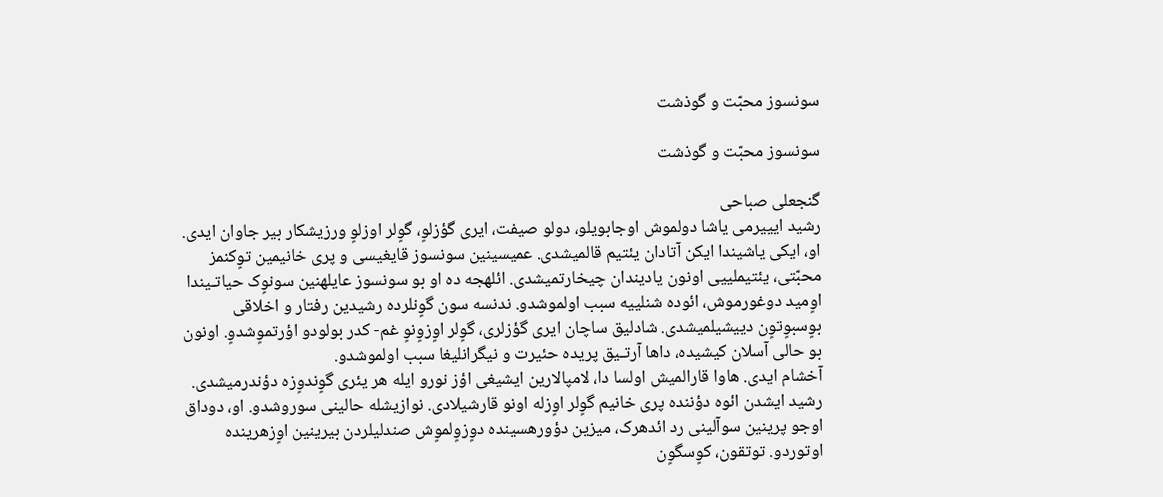سونسوز محبّت و گوذشت

سونسوز محبّت و گوذشت

گنجعلی صباحی
رشید ایییرمی یاشا دولموش اوجابویلو، دولو صیفت، ایری گؤزلوٍ، گوٍلر اوزلوٍ ورزیشکار بیر جاوان ایدی. او، ایکی یاشیندا ایکن آتادان یئتیم قالمیشدی. عمیسینین سونسوز قایغیسی و پری خانیمین توٍکنمز محبّتی، یئتیملییی اونون یادیندان چیخارتمیشدی. ائلهجه ده او بو سونسوز عایلهنین سونوٍک حیاتـیندا اوٍمید دوغورموش، ائوده شنلییه سبب اولموشدو. ندنسه سون گوٍنلرده رشیدین رفتار و اخلاقی بوٍسبوٍتوٍن دییشیلمیشدی. شادلیق ساچان ایری گؤزلری، گوٍلر اوٍزوٍنوٍ غم- کدر بولودو اؤرتموٍشدوٍ. اونون بو حالی آسلان کیشیده، داها آرتـیق پریده حئیرت و نیگرانلیغا سبب اولموشدو.
آخشام ایدی. هاوا قارالمیش اولسا دا، لامپالارین ایشیغی اؤز نورو ایله هر یئری گوٍندوٍزه دؤندرمیشدی. رشید ایشدن ائوه دؤننده پری خانیم گوٍلر اوٍزله اونو قارشیلادی. نوازیشله حالینی سوروشدو. او، دوداق اوجو پرینین سوآلینی رد ائدهرک، میزین دؤورهسینده دوٍزوٍلموٍش صندلیلردن بیرینین اوٍزهرینده اوتوردو. توتقون، کوٍسگوٍن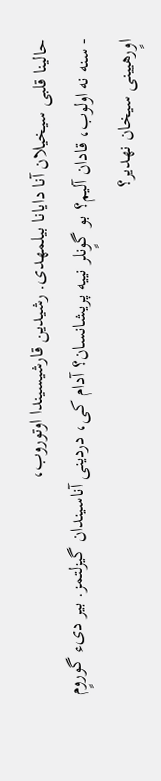حالینا قلبی سیخیلان آنا دایانا بیلمهدی. رشیدین قارشیسیندا اوتوروب،
- سنه نه اولوب، قادان آلیم؟ بو گوٍنلر نییه پریشانسان؟ آدام کی، دردینی آناسیندان گیزلتمز. بیر دیء گوروٍم اوٍرهیینی سیخان نهدیر؟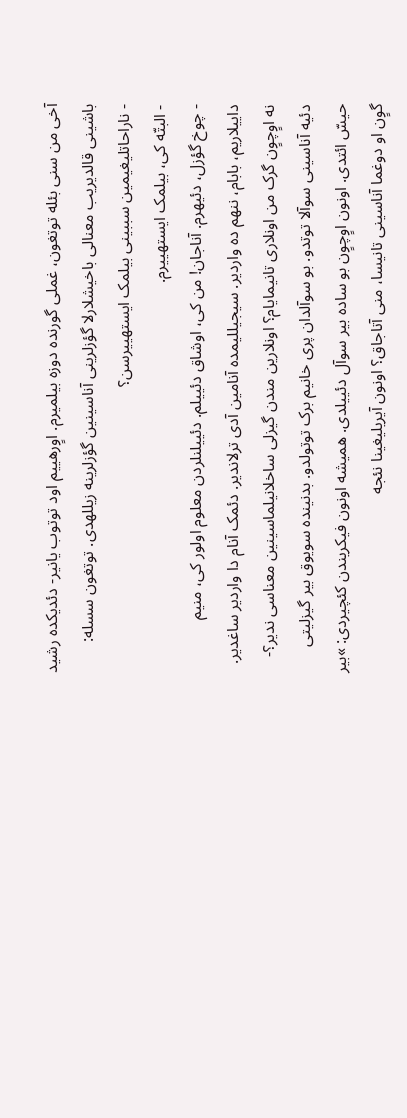آخی من سنی بئله توتغون، غملی گورنده دوزه بیلمیرم. اوٍرهییم اود توتوب یانیر- دئدیکده رشید باشینی قالدیریب معنالی باخیشلارلا گؤزلرینی آناسینین گؤزلرینه زیللهدی. توتغون سسله:
- ناراحاتلیغیمین سببینی بیلمک ایستهییرسن؟
- البتّه کی، بیلمک ایستهییرم.
- چوخ گؤزل، دئیهرم. آناجان! من کی، اوشاق دئییلم. دئییلنلردن معلوم اولور کی، منیم داییلاریم، بابام، ننهم ده واردیر. سیجیللیمده آنامین آدی ترلاندیر. دئمک آنام دا واردیر ساغدیر. نه اوٍچوٍن گرک من اونلاری تانیمایام؟ اونلارین مندن گیزلی ساخلانیلماسینین معناسی ندیر؟- دئیه آناسینی سوآلا توتدو. بو سوآلدان پری خانیم برک توتولدو. بدنینده سویوق بیر گیزلیتی حیسّ ائتدی. اونون اوٍچوٍن بو ساده بیر سوآل دئییلدی. همیشه اونون فیکریندن کئچیردی: »بیر گوٍن او دوغما آناسینی تانیسا، منی آتاجاق؟ اونون آیریلیغینا نئجه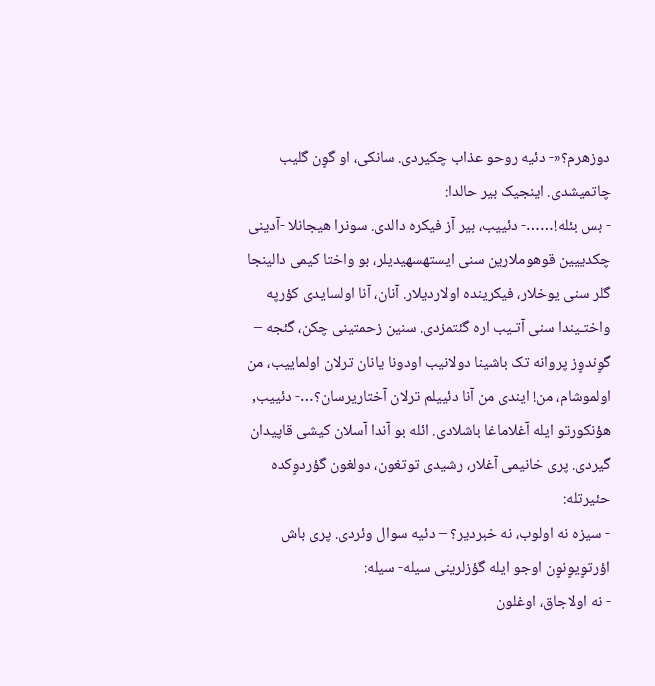دوزهرم؟«- دئیه روحو عذاب چکیردی. سانکی، او گوٍن گلیب چاتمیشدی. اینجیک بیر حالدا:
- بس بئله!……- دئییب، بیر آز فیکره دالدی. سونرا هیجانلا -آدینی چکدییین قوهوملارین سنی ایستهسهیدیلر، بو واختا کیمی دالینجا گلر سنی یوخلار، فیکرینده اولاردیلار. آنان، آنا اولسایدی کؤرپه واختـیندا سنی آتـیب اره گئتمزدی. سنین زحمتینی چکن، گئجه – گوٍندوٍز پروانه تک باشینا دولانیب اودونا یانان ترلان اولماییب، من اولموشام، من! ایندی من آنا دئییلم ترلان آختاریرسان؟…- دئییب, هؤنکورتو ایله آغلاماغا باشلادی. ائله بو آندا آسلان کیشی قاپیدان گیردی. پری خانیمی آغلار، رشیدی توتغون، دولغون گؤردوٍکده حئیرتله:
- سیزه نه اولوب، نه خبردیر؟ – دئیه سوال وئردی. پری باش اؤرتوٍیوٍنوٍن اوجو ایله گؤزلرینی سیله- سیله:
- نه اولاجاق، اوغلون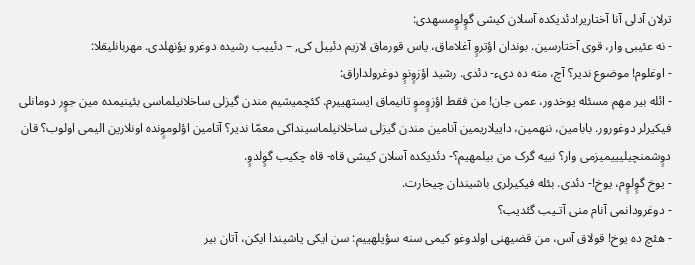ترلان آدلی آنا آختاریر!دئدیکده آسلان کیشی گوٍلوٍمسهدی:
- نه عئیبی وار، قوی آختارسین. بوندان اؤتروٍ آغلاماق، یاس قورماق لازیم دئییل کی, – دئییب رشیده دوغرو یؤنهلدی. مهربانلیقلا:
- اوغلوم! موضوع ندیر؟ آچ، منه ده دیء- دئدی. رشید اؤزوٍنوٍ دوغرولداراق:
- ائله بیر مهم مسئله یوخدور، عمی جان! من فقط اؤزوٍموٍ تانیماق ایستهییرم. کئچمیشیم مندن گیزلی ساخلانیلماسی بئینیمده مین جوٍر دومانلی فیکیرلر دوغورور. بابامین، ننهمین، داییلاریمین آنامین مندن گیزلی ساخلانیلماسینداکی معمّا ندیر؟ آتامین اؤلوموٍنده اونلارین الیمی اولوب؟ قان دوٍشمنچیلیییمیزمی وار؟ نییه گرک من بیلمهیم؟- دئدیکده آسلان کیشی قاه- قاه چکیب گوٍلدوٍ.
- یوخ گوٍلوٍم، یوخ!- دئدی. بئله فیکیرلری باشیندان چیخارت.
- دوغرودانمی آنام منی آتـیب گئدیب؟
- هئچ ده یوخ! قولاق آس، من قضیهنی اولدوغو کیمی سنه سؤیلهییم: سن ایکی یاشیندا ایکن، آتان بیر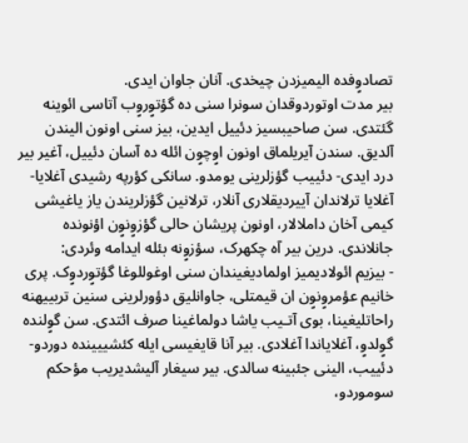تصادوٍفده الیمیزدن چیخدی. آنان جاوان ایدی.
بیر مدت اوتوردوقدان سونرا سنی ده گؤتوٍروٍب آتاسی ائوینه گئتدی. سن صاحیبسیز دئییل ایدین، بیز سنی اونون الیندن آلدیق. سندن آیریلماق اونون اوٍچوٍن ائله ده آسان دئییل، آغیر بیر درد ایدی- دئییب گؤزلرینی یومدو. سانکی کؤرپه رشیدی آغلایا- آغلایا ترلاندان آییردیقلاری آنلار، ترلانین گؤزلریندن یاز یاغیشی کیمی آخان داملالار، اونون پریشان حالی گؤزوٍنوٍن اؤنونده جانلاندی. درین بیر آه چکهرک، سؤزوٍنه بئله ایدامه وئردی:
- بیزیم ائولادیمیز اولمادیغیندان سنی اوغوللوغا گؤتوٍردوٍک. پری خانیم عؤمروٍنوٍن ان قیمتلی، جاوانلیق دؤورلرینی سنین تربییهنه راحاتلیغینا، بوی آتـیب یاشا دولماغینا صرف ائتدی. سن گوٍلنده گوٍلدوٍ، آغلایاندا آغلادی. بیر آنا قایغیسی ایله کئشییینده دوردو- دئییب، الینی جئبینه سالدی. بیر سیغار آلیشدیریب مؤحکم سوموردو،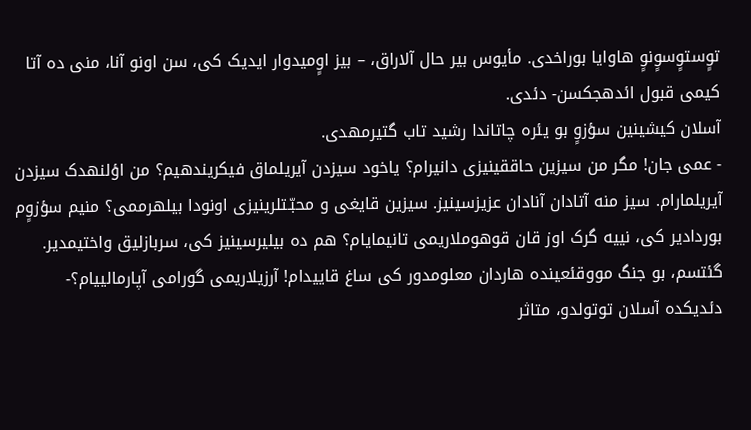توٍستوٍسوٍنوٍ هاوایا بوراخدی. مأیوس بیر حال آلاراق، – بیز اوٍمیدوار ایدیک کی، سن اونو آنا، منی ده آتا کیمی قبول ائدهجکسن- دئدی.
آسلان کیشینین سؤزوٍ بو یئره چاتاندا رشید تاب گتیرمهدی.
- عمی جان! مگر من سیزین حاققینیزی دانیرام؟ یاخود سیزدن آیریلماق فیکریندهیم؟ من اؤلنهدک سیزدن آیریلمارام. سیز منه آتادان آنادان عزیزسینیز. سیزین قایغی و محبّـتلرینیزی اونودا بیلهرممی؟ منیم سؤزوٍم بوردادیر کی، نییه گرک اوز قان قوهوملاریمی تانیمایام؟ هم ده بیلیرسینیز کی، سربازلیق واختیمدیر. گئتسم، بو جنگ مووقئعینده هاردان معلومدور کی ساغ قاییدام! آرزیلاریمی گورامی آپارمالییام؟- دئدیکده آسلان توتولدو، متاثر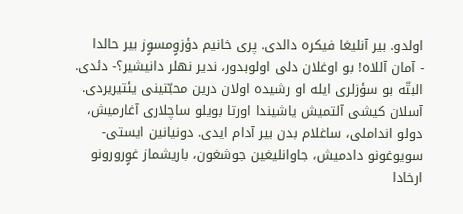اولدو. بیر آنلیغا فیکره دالدی. پری خانیم دؤزوٍمسوٍز بیر حالدا
- آمان آللاه! بو اوغلان دلی اولوبدور، ندیر نهلر دانیشیر؟- دئدی. البتّه بو سؤزلری ایله او رشیده اولان درین محبّتینی یئتیریردی.
آسلان کیشی آلتمیش یاشیندا اورتا بویلو ساچلاری آغارمیش، دولو انداملی، ساغلام بدن بیر آدام ایدی. دونیانین ایستی- سویوغونو دادمیش، جاوانلیغین جوشغون، باریشماز غوٍرورونو ارخادا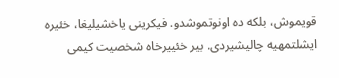قویموش، بلکه ده اونوتموشدو. فیکرینی یاخشیلیغا، خئیره ایشلتمهیه چالیشیردی. بیر خئییرخاه شخصیت کیمی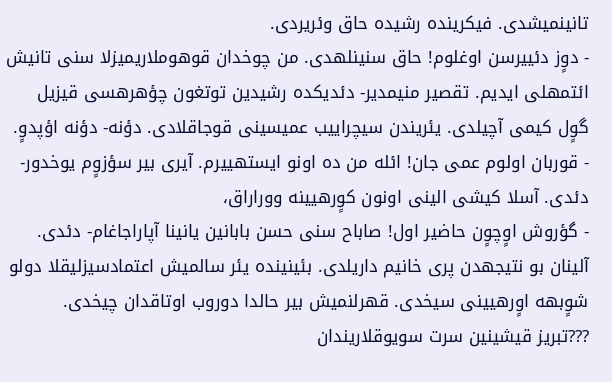تانینمیشدی. فیکرینده رشیده حاق وئریردی.
- دوٍز دئییرسن اوغلوم! حاق سنینلهدی. من چوخدان قوهوملاریمیزلا سنی تانیش ائتمهلی ایدیم. تقصیر منیمدیر- دئدیکده رشیدین توتغون چؤهرهسی قیزیل گوٍل کیمی آچیلدی. یئریندن سیچراییب عمیسینی قوجاقلادی. دؤنه- دؤنه اؤپدوٍ.
- قوربان اولوم عمی جان! ائله من ده اونو ایستهییرم. آیری بیر سؤزوٍم یوخدور- دئدی. آسلا کیشی الینی اونون کوٍرهیینه ووراراق،
- گؤروش اوٍچوٍن حاضیر اول! صاباح سنی حسن بابانین یانینا آپاراجاغام- دئدی. آلینان بو نتیجهدن پری خانیم داریلدی. بئینینده یئر سالمیش اعتمادسیزلیقلا دولو شوٍبهه اوٍرهیینی سیخدی. قهرلنمیش بیر حالدا دوروب اوتاقدان چیخدی.
???تبریز قیشینین سرت سویوقلاریندان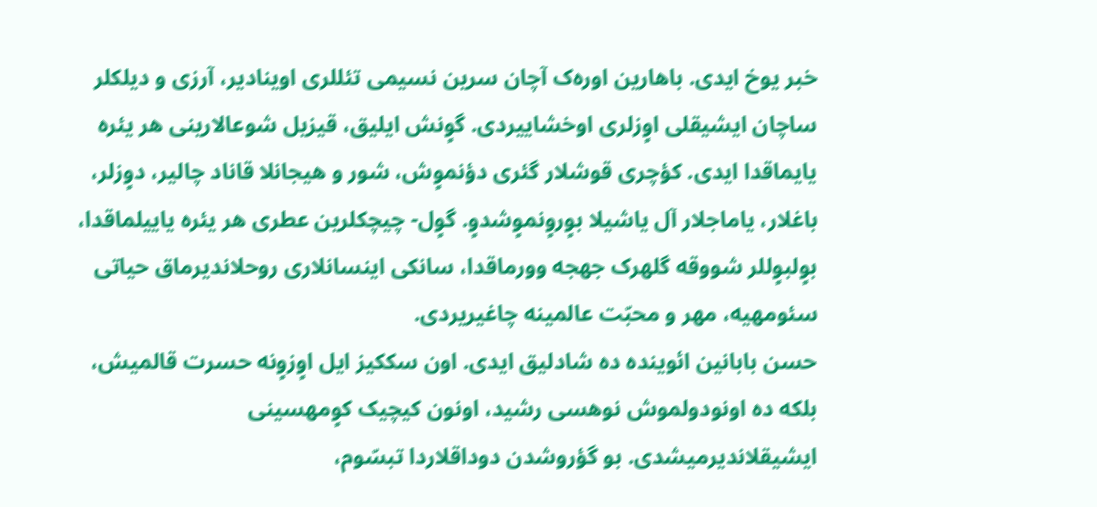خبر یوخ ایدی. باهارین اوره‌ک آچان سرین نسیمی تئللری اوینادیر، آرزی و دیلکلر ساچان ایشیقلی اوٍزلری اوخشاییردی. گوٍنش ایلیق، قیزیل شوعالارینی هر یئره یایماقدا ایدی. کؤچری قوشلار گئری دؤنموٍش، شور و هیجانلا قاناد چالیر، دوٍزلر، باغلار، یاماجلار آل یاشیلا بوٍروٍنموٍشدوٍ. گوٍل- چیچکلرین عطری هر یئره یاییلماقدا، بوٍلبوٍللر شووقه گلهرک جهجه وورماقدا، سانکی اینسانلاری روحلاندیرماق حیاتی سئومهیه، مهر و محبّت عالمینه چاغیریردی.
حسن بابانین ائوینده ده شادلیق ایدی. اون سککیز ایل اوٍزوٍنه حسرت قالمیش، بلکه ده اونودولموش نوهسی رشید، اونون کیچیک کوٍمهسینی ایشیقلاندیرمیشدی. بو گؤروشدن دوداقلاردا تبسّوم،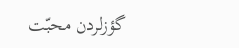گؤزلردن محبّت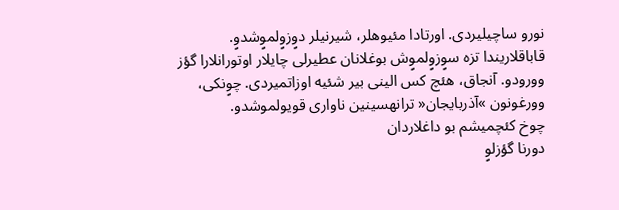نورو ساچیلیردی. اورتادا مئیوهلر، شیرنیلر دوٍزوٍلموٍشدوٍ. قاباقلاریندا تزه سوٍزوٍلموٍش بوغلانان عطیرلی چایلار اوتورانلارا گؤز وورودو. آنجاق، هئچ کس الینی بیر شئیه اوزاتمیردی. چوٍنکی، وورغونون »آذربایجان« ترانهسینین ناواری قویولموشدو.
چوخ کئچمیشم بو داغلاردان
دورنا گؤزلوٍ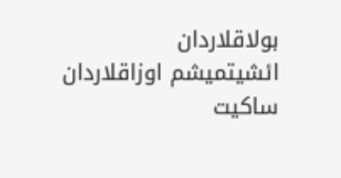بولاقلاردان
ائشیتمیشم اوزاقلاردان
ساکیت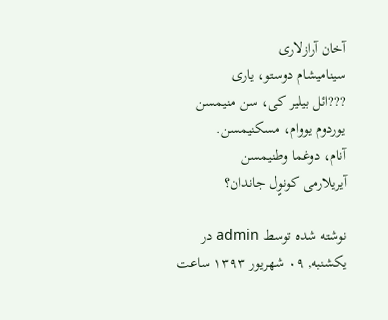آخان آرازلاری
سینامیشام دوستو، یاری
???ائل بیلیر کی، سن منیمسن
یوردوم یووام، مسکنیمسن.
آنام، دوغما وطنیمسن
آیریلارمی کونوٍل جاندان؟

نوشته شده توسط admin در یکشنبه, ۰۹ شهریور ۱۳۹۳ ساعت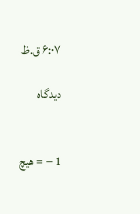۶:۰۷ ق.ظ

دیدگاه


1 − = هیچ